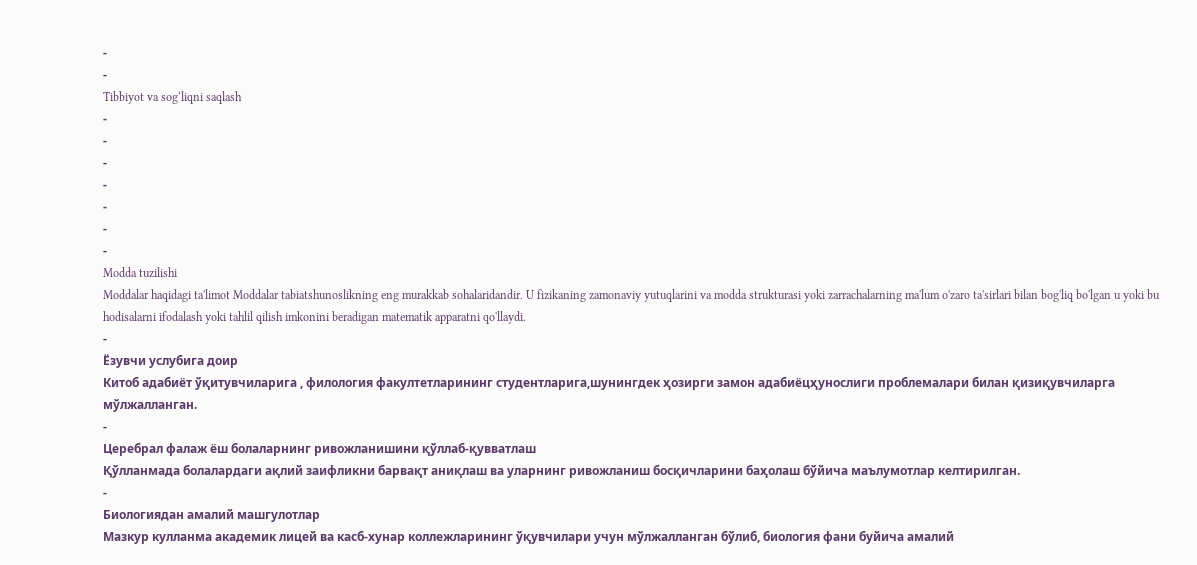-
-
Tibbiyot va sog‘liqni saqlash
-
-
-
-
-
-
-
Modda tuzilishi
Moddalar haqidagi ta'limot Moddalar tabiatshunoslikning eng murakkab sohalaridandir. U fizikaning zamonaviy yutuqlarini va modda strukturasi yoki zarrachalarning ma'lum o'zaro ta'sirlari bilan bog'liq bo'lgan u yoki bu hodisalarni ifodalash yoki tahlil qilish imkonini beradigan matematik apparatni qo'llaydi.
-
Ёзувчи услубига доир
Китоб адабиёт ўқитувчиларига , филология факултетларининг студентларига,шунингдек ҳозирги замон адабиёцҳунослиги проблемалари билан қизиқувчиларга мўлжалланган.
-
Церебрал фалаж ёш болаларнинг ривожланишини қўллаб-қувватлаш
Қўлланмада болалардаги ақлий заифликни барвақт аниқлаш ва уларнинг ривожланиш босқичларини баҳолаш бўйича маълумотлар келтирилган.
-
Биологиядан амалий машгулотлар
Мазкур кулланма академик лицей ва касб-хунар коллежларининг ўқувчилари учун мўлжалланган бўлиб, биология фани буйича амалий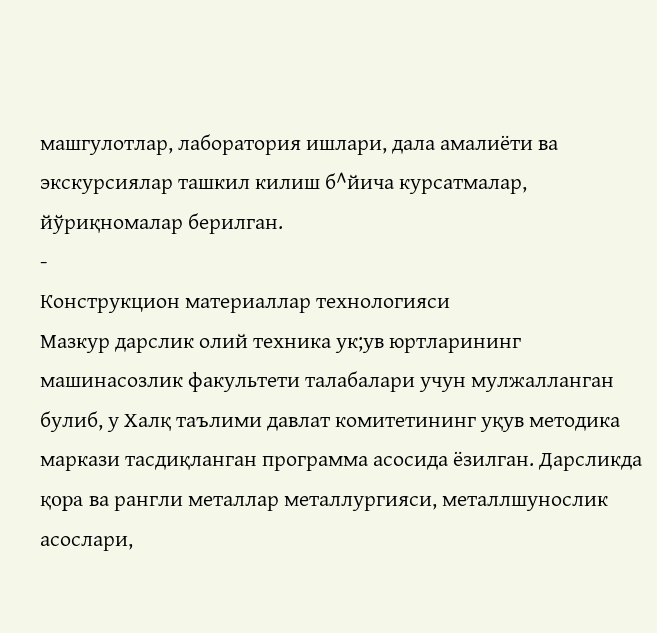машгулотлар, лаборатория ишлари, дала амалиёти ва экскурсиялар ташкил килиш б^йича курсатмалар, йўриқномалар берилган.
-
Конструкцион материаллар технологияси
Мазкур дарслик олий техника ук;ув юртларининг машинасозлик факультети талабалари учун мулжалланган булиб, у Халқ таълими давлат комитетининг уқув методика маркази тасдиқланган программа асосида ёзилган. Дарсликда қopa ва рангли металлар металлургияси, металлшунослик асослари,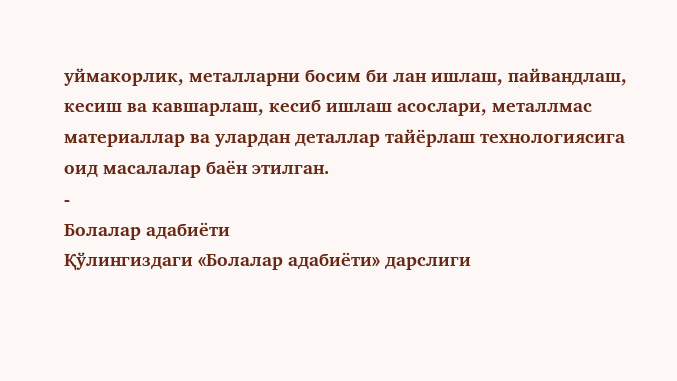уймакорлик, металларни босим би лан ишлаш, пайвандлаш, кесиш ва кавшарлаш, кесиб ишлаш асослари, металлмас материаллар ва улардан деталлар тайёрлаш технологиясига оид масалалар баён этилган.
-
Болалар адабиёти
Қўлингиздаги «Болалар адабиёти» дарслиги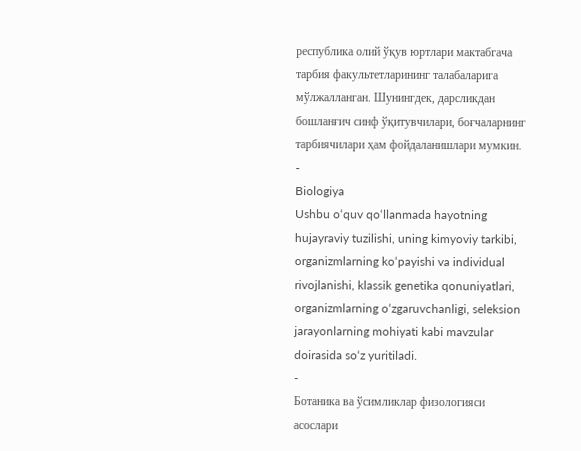республика олий ўқув юртлари мактабгача тарбия факультетларининг талабаларига мўлжалланган. Шунингдек, дарсликдан бошланғич синф ўқитувчилари, боғчаларнинг тарбиячилари ҳам фойдаланишлари мумкин.
-
Biologiya
Ushbu o‘quv qo‘llanmada hayotning hujayraviy tuzilishi, uning kimyoviy tarkibi, organizmlarning ko‘payishi va individual rivojlanishi, klassik genetika qonuniyatlari, organizmlarning o‘zgaruvchanligi, seleksion jarayonlarning mohiyati kabi mavzular doirasida so‘z yuritiladi.
-
Ботаника ва ўсимликлар физологияси асослари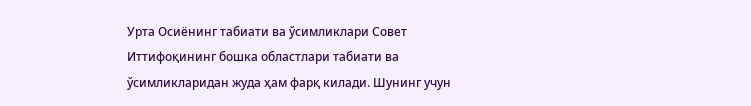Урта Осиёнинг табиати ва ўсимликлари Совет Иттифоқининг бошка областлари табиати ва ўсимликларидан жуда ҳам фарқ килади. Шунинг учун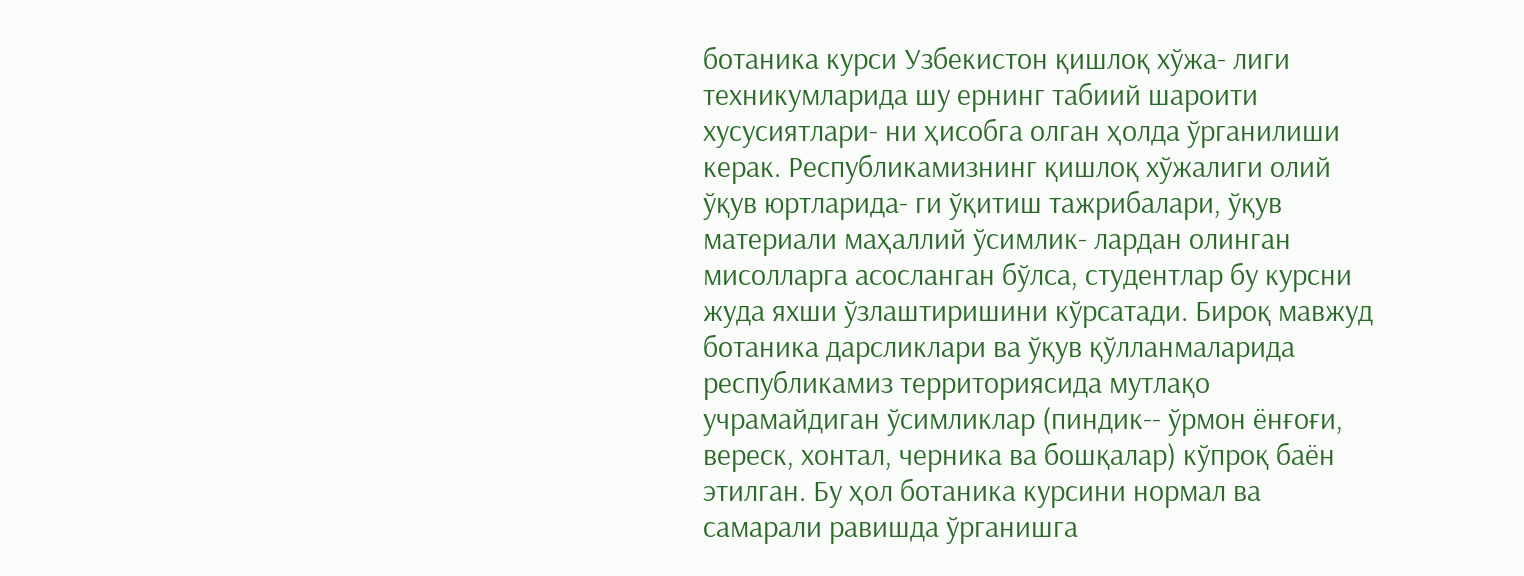ботаника курси Узбекистон қишлоқ хўжа- лиги техникумларида шу ернинг табиий шароити хусусиятлари- ни ҳисобга олган ҳолда ўрганилиши керак. Республикамизнинг қишлоқ хўжалиги олий ўқув юртларида- ги ўқитиш тажрибалари, ўқув материали маҳаллий ўсимлик- лардан олинган мисолларга асосланган бўлса, студентлар бу курсни жуда яхши ўзлаштиришини кўрсатади. Бироқ мавжуд ботаника дарсликлари ва ўқув қўлланмаларида республикамиз территориясида мутлақо учрамайдиган ўсимликлар (пиндик-- ўрмон ёнғоғи, вереск, хонтал, черника ва бошқалар) кўпроқ баён этилган. Бу ҳол ботаника курсини нормал ва самарали равишда ўрганишга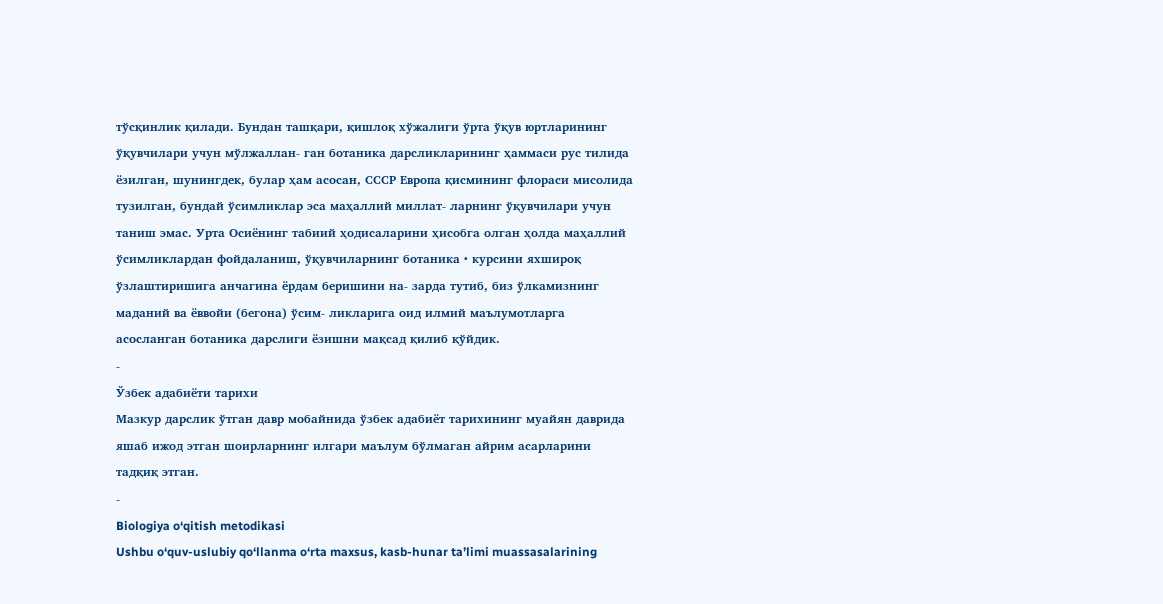тўсқинлик қилади. Бундан ташқари, қишлоқ хўжалиги ўрта ўқув юртларининг ўқувчилари учун мўлжаллан- ган ботаника дарсликларининг ҳаммаси рус тилида ёзилган, шунингдек, булар ҳам асосан, СССР Европа қисмининг флораси мисолида тузилган, бундай ўсимликлар эса маҳаллий миллат- ларнинг ўқувчилари учун таниш эмас. Урта Осиёнинг табиий ҳодисаларини ҳисобга олган ҳолда маҳаллий ўсимликлардан фойдаланиш, ўқувчиларнинг ботаника • курсини яхшироқ ўзлаштиришига анчагина ёрдам беришини на- зарда тутиб, биз ўлкамизнинг маданий ва ёввойи (бегона) ўсим- ликларига оид илмий маълумотларга асосланган ботаника дарслиги ёзишни мақсад қилиб қўйдик.
-
Ўзбек адабиёти тарихи
Мазкур дарслик ўтган давр мобайнида ўзбек адабиёт тарихининг муайян даврида яшаб ижод этган шоирларнинг илгари маълум бўлмаган айрим асарларини тадқиқ этган.
-
Biologiya o‘qitish metodikasi
Ushbu o‘quv-uslubiy qo‘llanma o‘rta maxsus, kasb-hunar ta’limi muassasalarining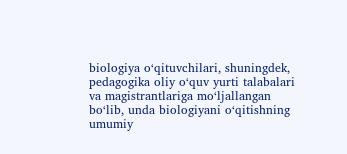biologiya o‘qituvchilari, shuningdek, pedagogika oliy o‘quv yurti talabalari va magistrantlariga mo‘ljallangan bo‘lib, unda biologiyani o‘qitishning umumiy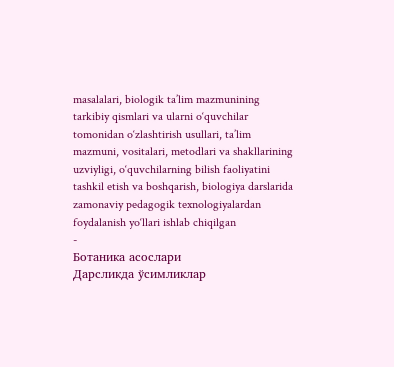masalalari, biologik ta’lim mazmunining tarkibiy qismlari va ularni o‘quvchilar tomonidan o‘zlashtirish usullari, ta’lim mazmuni, vositalari, metodlari va shakllarining uzviyligi, o‘quvchilarning bilish faoliyatini tashkil etish va boshqarish, biologiya darslarida zamonaviy pedagogik texnologiyalardan foydalanish yo‘llari ishlab chiqilgan
-
Ботаника асослари
Дарсликда ўсимликлар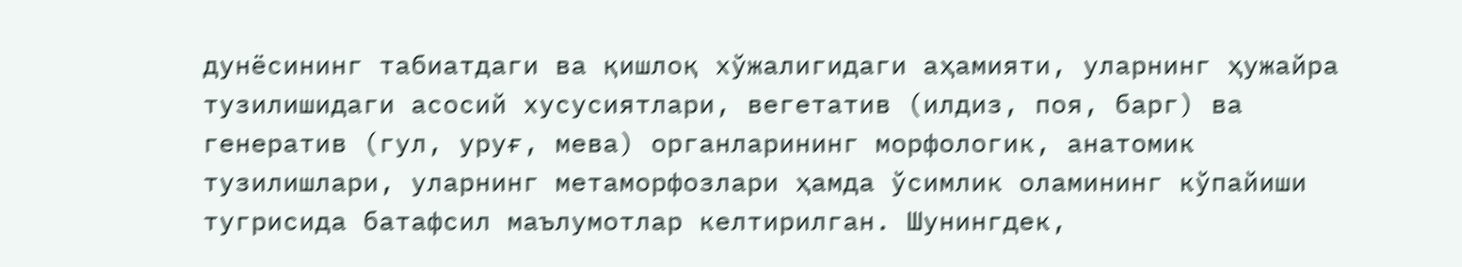дунёсининг табиатдаги ва қишлоқ хўжалигидаги аҳамияти, уларнинг ҳужайра тузилишидаги асосий хусусиятлари, вегетатив (илдиз, поя, барг) ва генератив (гул, уруғ, мева) органларининг морфологик, анатомик тузилишлари, уларнинг метаморфозлари ҳамда ўсимлик оламининг кўпайиши тугрисида батафсил маълумотлар келтирилган. Шунингдек,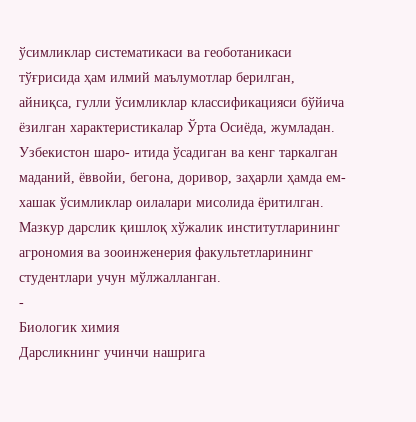ўсимликлар систематикаси ва геоботаникаси тўғрисида ҳам илмий маълумотлар берилган, айниқса, гулли ўсимликлар классификацияси бўйича ёзилган характеристикалар Ўрта Осиёда, жумладан. Узбекистон шаро- итида ўсадиган ва кенг таркалган маданий, ёввойи, бегона, доривор, заҳарли ҳамда ем-хашак ўсимликлар оилалари мисолида ёритилган. Мазкур дарслик қишлоқ хўжалик институтларининг агрономия ва зооинженерия факультетларининг студентлари учун мўлжалланган.
-
Биологик химия
Дарсликнинг учинчи нашрига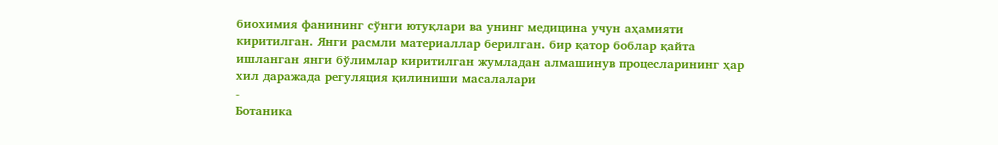биохимия фанининг сўнги ютуқлари ва унинг медицина учун аҳамияти киритилган. Янги расмли материаллар берилган. бир қатор боблар қайта ишланган янги бўлимлар киритилган жумладан алмашинув процесларининг ҳар хил даражада регуляция қилиниши масалалари
-
Ботаника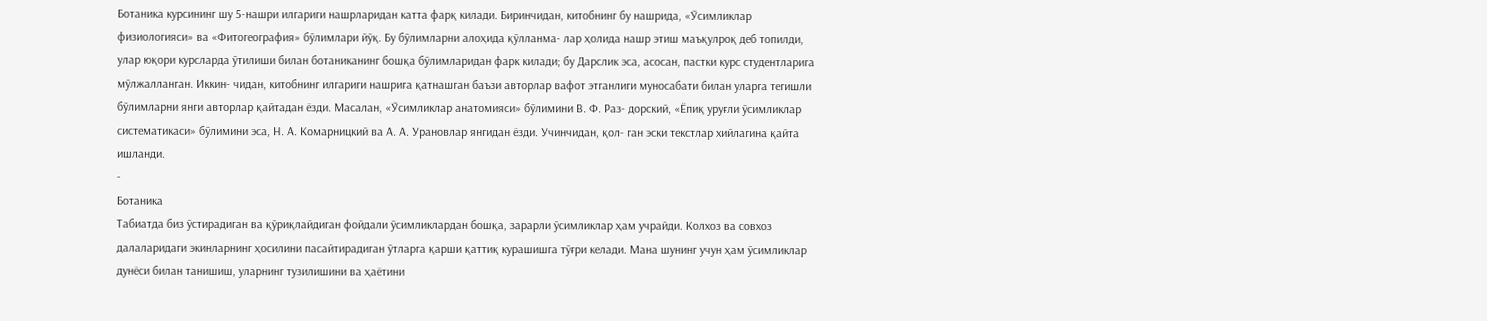Ботаника курсининг шу 5-нашри илгариги нашрларидан катта фарқ килади. Биринчидан, китобнинг бу нашрида, «Ўсимликлар физиологияси» ва «Фитогеография» бўлимлари йўқ. Бу бўлимларни алоҳида қўлланма- лар ҳолида нашр этиш маъқулроқ деб топилди, улар юқори курсларда ўтилиши билан ботаниканинг бошқа бўлимларидан фарк килади; бу Дарслик эса, асосан, пастки курс студентларига мўлжалланган. Иккин- чидан, китобнинг илгариги нашрига қатнашган баъзи авторлар вафот этганлиги муносабати билан уларга тегишли бўлимларни янги авторлар қайтадан ёзди. Масалан, «Ўсимликлар анатомияси» бўлимини В. Ф. Раз- дорский, «Ёпиқ уруғли ўсимликлар систематикаси» бўлимини эса, Н. А. Комарницкий ва А. А. Урановлар янгидан ёзди. Учинчидан, қол- ган эски текстлар хийлагина қайта ишланди.
-
Ботаника
Табиатда биз ўстирадиган ва қўриқлайдиган фойдали ўсимликлардан бошқа, зарарли ўсимликлар ҳам учрайди. Колхоз ва совхоз далаларидаги экинларнинг ҳосилини пасайтирадиган ўтларга қарши қаттиқ курашишга тўғри келади. Мана шунинг учун ҳам ўсимликлар дунёси билан танишиш, уларнинг тузилишини ва ҳаётини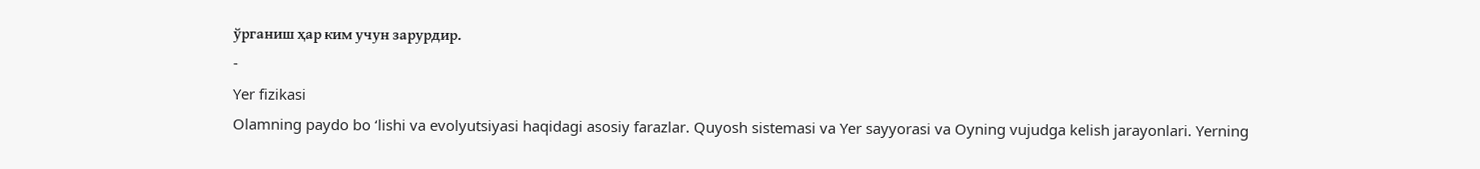ўрганиш ҳар ким учун зарурдир.
-
Yer fizikasi
Olamning paydo bo ‘lishi va evolyutsiyasi haqidagi asosiy farazlar. Quyosh sistemasi va Yer sayyorasi va Oyning vujudga kelish jarayonlari. Yerning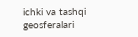ichki va tashqi geosferalari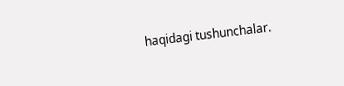haqidagi tushunchalar.